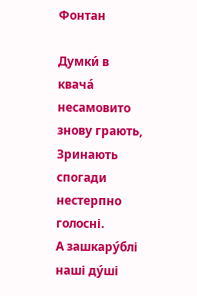Фонтан

Думки́ в квача́ несамовито знову грають,
Зринають спогади нестерпно голосні.
А зашкару́блі наші ду́ші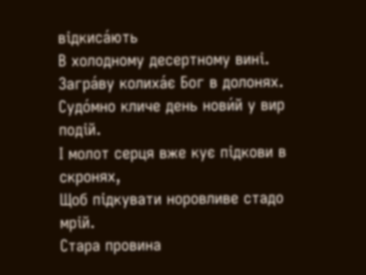відкиса́ють
В холодному десертному вині.
Загра́ву колиха́є Бог в долонях.
Судо́мно кличе день нови́й у вир подій.
І молот серця вже кує підкови в скронях,
Щоб підкувати норовливе стадо мрій.
Стара провина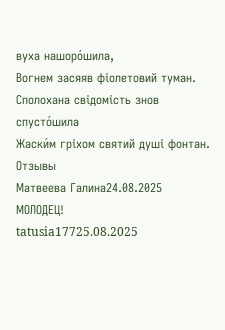вуха нашоро́шила,
Вогнем засяяв фіолетовий туман.
Сполохана свідомість знов спусто́шила
Жаски́м гріхом святий душі фонтан.
Отзывы
Матвеева Галина24.08.2025
МОЛОДЕЦ!
tatusia17725.08.2025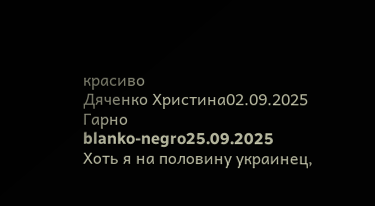красиво
Дяченко Христина02.09.2025
Гарно
blanko-negro25.09.2025
Хоть я на половину украинец,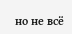но не всё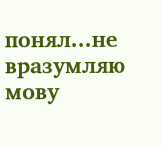понял...не вразумляю мову